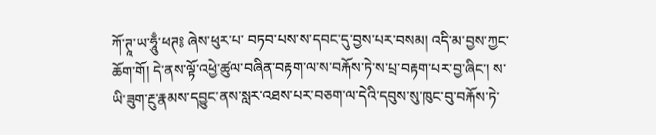ཀོ་ཊཱ་ཡ་ཧཱུྃ་ཕཊ༔ ཞེས་ཕུར་པ་ བཏབ་པས་ས་དབང་དུ་བྱས་པར་བསམ། འདི་མ་བྱས་ཀྱང་ཆོག་གོ། དེ་ནས་ལྟོ་འཕྱེ་ཚུལ་བཞིན་བརྟག་ལ་ས་བརྐོས་ཏེ་ས་པྲ་བརྟག་པར་བྱ་ཞིང་། ས་ཡི་ཟུག་རྔུ་རྣམས་དབྱུང་ནས་སླར་འཐས་པར་བཅག་ལ་དེའི་དབུས་སུ་ཁུང་བུ་བརྐོས་ཏེ་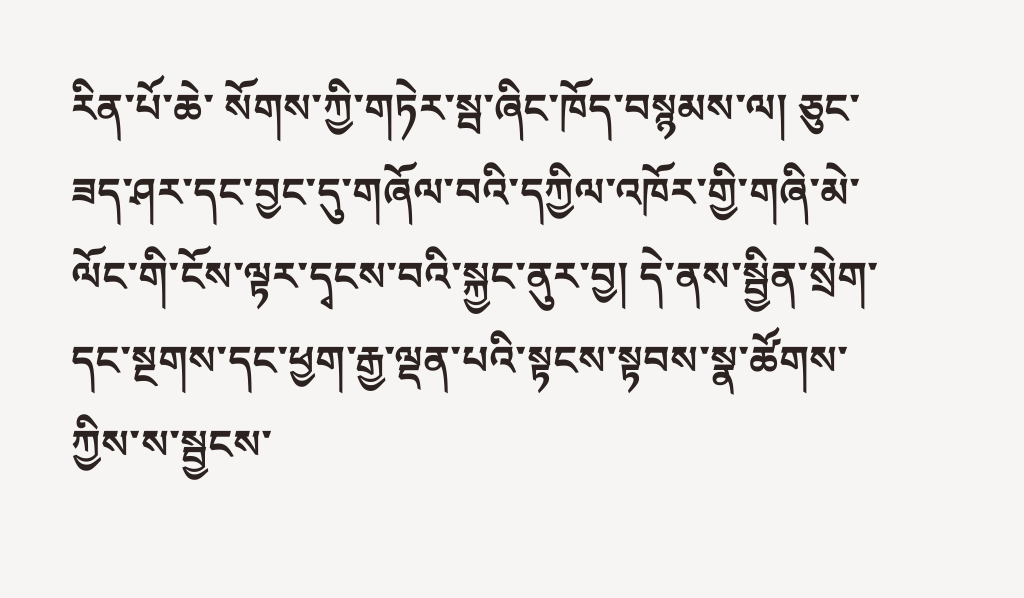རིན་པོ་ཆེ་ སོགས་ཀྱི་གཏེར་སྦ་ཞིང་ཁོད་བསྙམས་ལ། ཅུང་ཟད་ཤར་དང་བྱང་དུ་གཞོལ་བའི་དཀྱིལ་འཁོར་གྱི་གཞི་མེ་ལོང་གི་ངོས་ལྟར་དྭངས་བའི་སྐྱང་ནུར་བྱ། དེ་ནས་སྦྱིན་སྲེག་དང་སྔགས་དང་ཕྱག་རྒྱ་ལྡན་པའི་སྟངས་སྟབས་སྣ་ཚོགས་ཀྱིས་ས་སྦྱངས་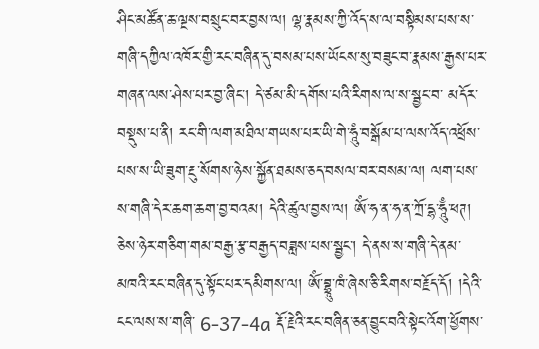ཤིང་མཚོན་ཆ་ལྔས་བསྲུང་བར་བྱས་ལ། ལྷ་རྣམས་ཀྱི་འོད་ས་ལ་བསྟིམས་པས་ས་གཞི་དཀྱིལ་འཁོར་གྱི་རང་བཞིན་དུ་བསམ་པས་ཡོངས་སུ་བཟུང་བ་རྣམས་རྒྱས་པར་གཞན་ལས་ཤེས་པར་བྱ་ཞིང་། དེ་ཙམ་མི་དགོས་པའི་རིགས་ལ་ས་སྦྱང་བ་ མདོར་བསྡུས་པ་ནི། རང་གི་ལག་མཐིལ་གཡས་པར་ཡི་གེ་ཧཱུཾ་བསྒོམ་པ་ལས་འོད་འཕྲོས་པས་ས་ཡི་ཟུག་རྔུ་སོགས་ཉེས་སྐྱོན་ཐམས་ཅད་བསལ་བར་བསམ་ལ། ལག་པས་ས་གཞི་དེར་ཆག་ཆག་བྱ་བའམ། དེའི་ཚུལ་བྱས་ལ། ཨོཾ་ཧ་ན་ཧ་ན་ཀྲོ་དྷ་ཧཱུྃ་ཕཊ། ཅེས་ཉེར་གཅིག་གམ་བརྒྱ་རྩ་བརྒྱད་བཟླས་པས་སྦྱང་། དེ་ནས་ས་གཞི་དེ་ནམ་མཁའི་རང་བཞིན་དུ་སྟོང་པར་དམིགས་ལ། ཨོཾ་བྷྲཱུ་ཁཾ་ཞེས་ཅི་རིགས་བརྗོད་དོ། །དེའི་ངང་ལས་ས་གཞི་ 6-37-4a རྡོ་རྗེའི་རང་བཞིན་ཅན་བྱུང་བའི་སྟེང་འོག་ཕྱོགས་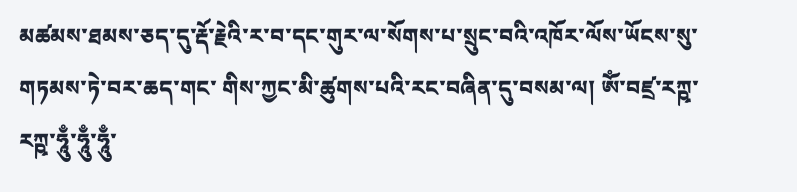མཚམས་ཐམས་ཅད་དུ་རྡོ་རྗེའི་ར་བ་དང་གུར་ལ་སོགས་པ་སྲུང་བའི་འཁོར་ལོས་ཡོངས་སུ་གཏམས་ཏེ་བར་ཆད་གང་ གིས་ཀྱང་མི་ཚུགས་པའི་རང་བཞིན་དུ་བསམ་ལ། ཨོཾ་བཛྲ་རཀྵ་རཀྵ་ཧཱུྃ་ཧཱུྃ་ཧཱུྃ་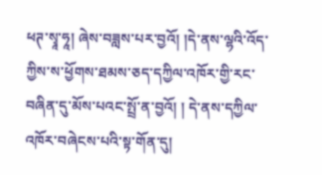ཕཊ་སྭཱ་ཧཱ། ཞེས་བཟླས་པར་བྱའོ། །དེ་ནས་ལྷའི་འོད་ཀྱིས་ས་ཕྱོགས་ཐམས་ཅད་དཀྱིལ་འཁོར་གྱི་རང་བཞིན་དུ་མོས་པའང་སྤྲོ་ན་བྱའོ། ། དེ་ནས་དཀྱིལ་འཁོར་བཞེངས་པའི་སྟ་གོན་དུ།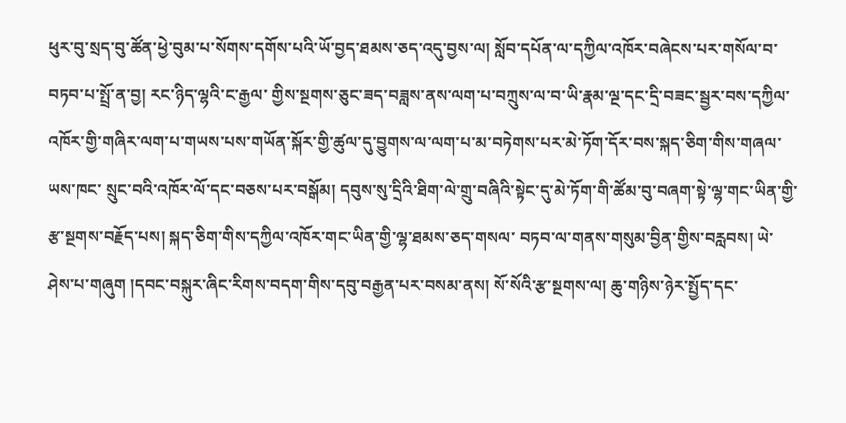ཕུར་བུ་སྲད་བུ་ཚོན་ཕྱེ་བུམ་པ་སོགས་དགོས་པའི་ཡོ་བྱད་ཐམས་ཅད་འདུ་བྱས་ལ། སློབ་དཔོན་ལ་དཀྱིལ་འཁོར་བཞེངས་པར་གསོལ་བ་བཏབ་པ་སྤྲོ་ན་བྱ། རང་ཉིད་ལྷའི་ང་རྒྱལ་ གྱིས་སྔགས་ཅུང་ཟད་བཟླས་ནས་ལག་པ་བཀྲུས་ལ་བ་ཡི་རྣམ་ལྔ་དང་དྲི་བཟང་སྦྱར་བས་དཀྱིལ་འཁོར་གྱི་གཞིར་ལག་པ་གཡས་པས་གཡོན་སྐོར་གྱི་ཚུལ་དུ་བྱུགས་ལ་ལག་པ་མ་བཏེགས་པར་མེ་ཏོག་དོར་བས་སྐད་ཅིག་གིས་གཞལ་ཡས་ཁང་ སྲུང་བའི་འཁོར་ལོ་དང་བཅས་པར་བསྒོམ། དབུས་སུ་དྲིའི་ཐིག་ལེ་གྲུ་བཞིའི་སྟེང་དུ་མེ་ཏོག་གི་ཚོམ་བུ་བཞག་སྟེ་ལྷ་གང་ཡིན་གྱི་རྩ་སྔགས་བརྗོད་པས། སྐད་ཅིག་གིས་དཀྱིལ་འཁོར་གང་ཡིན་གྱི་ལྷ་ཐམས་ཅད་གསལ་ བཏབ་ལ་གནས་གསུམ་བྱིན་གྱིས་བརླབས། ཡེ་ཤེས་པ་གཞུག །དབང་བསྐུར་ཞིང་རིགས་བདག་གིས་དབུ་བརྒྱན་པར་བསམ་ནས། སོ་སོའི་རྩ་སྔགས་ལ། ཆུ་གཉིས་ཉེར་སྤྱོད་དང་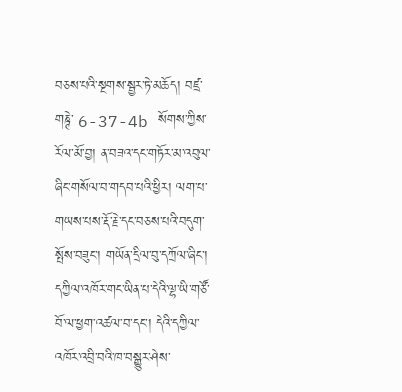བཅས་པའི་སྔགས་སྦྱར་ཏེ་མཆོད། བཛྲ་གཎྚེ་ 6-37-4b སོགས་ཀྱིས་རོལ་མོ་བྱ། ན་བཟའ་དང་གཏོར་མ་འབུལ་ཞིང་གསོལ་བ་གདབ་པའི་ཕྱིར། ལག་པ་གཡས་པས་རྡོ་རྗེ་དང་བཅས་པའི་བདུག་སྤོས་བཟུང་། གཡོན་དྲིལ་བུ་དཀྲོལ་ཞིང་། དཀྱིལ་འཁོར་གང་ཡིན་པ་དེའི་ལྷ་ཡི་གཙོ་ བོ་ལ་ཕྱག་འཚལ་བ་དང་། དེའི་དཀྱིལ་འཁོར་འབྲི་བའི་ཁ་བསྒྱུར་ཤེས་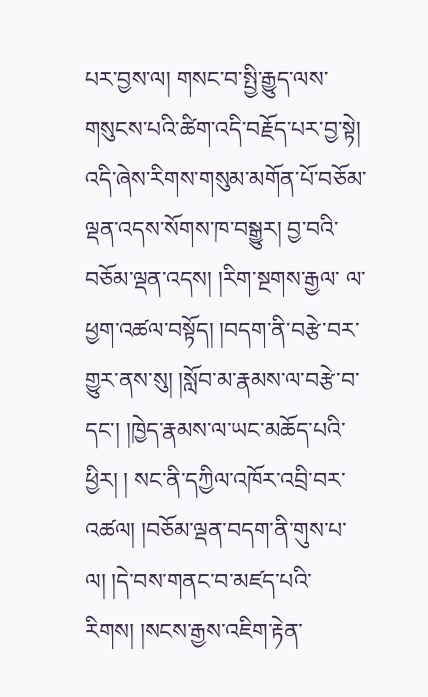པར་བྱས་ལ། གསང་བ་སྤྱི་རྒྱུད་ལས་གསུངས་པའི་ཚིག་འདི་བརྗོད་པར་བྱ་སྟེ། འདི་ཞེས་རིགས་གསུམ་མགོན་པོ་བཅོམ་ལྡན་འདས་སོགས་ཁ་བསྒྱུར། བྱ་བའི་བཅོམ་ལྡན་འདས། །རིག་སྔགས་རྒྱལ་ ལ་ཕྱག་འཚལ་བསྟོད། །བདག་ནི་བརྩེ་བར་གྱུར་ནས་སུ། །སློབ་མ་རྣམས་ལ་བརྩེ་བ་དང་། །ཁྱེད་རྣམས་ལ་ཡང་མཆོད་པའི་ཕྱིར། ། སང་ནི་དཀྱིལ་འཁོར་འབྲི་བར་འཚལ། །བཅོམ་ལྡན་བདག་ནི་གུས་པ་ལ། །དེ་བས་གནང་བ་མཛད་པའི་རིགས། །སངས་རྒྱས་འཇིག་རྟེན་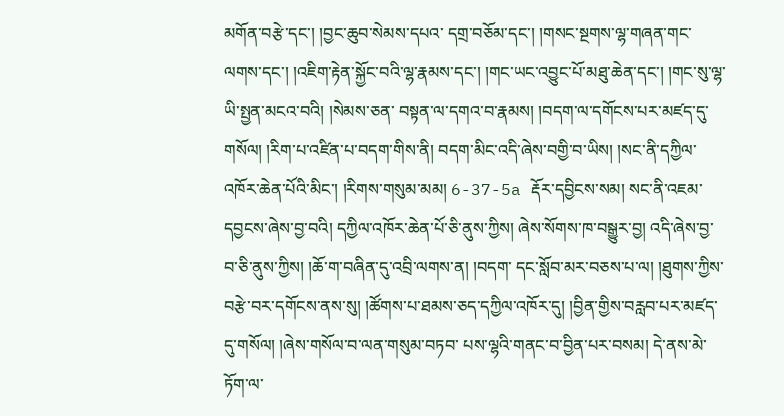མགོན་བརྩེ་དང་། །བྱང་ཆུབ་སེམས་དཔའ་ དགྲ་བཅོམ་དང་། །གསང་སྔགས་ལྷ་གཞན་གང་ལགས་དང་། །འཇིག་རྟེན་སྐྱོང་བའི་ལྷ་རྣམས་དང་། །གང་ཡང་འབྱུང་པོ་མཐུ་ཆེན་དང་། །གང་སུ་ལྷ་ཡི་སྤྱན་མངའ་བའི། །སེམས་ཅན་ བསྟན་ལ་དགའ་བ་རྣམས། །བདག་ལ་དགོངས་པར་མཛད་དུ་གསོལ། །རིག་པ་འཛིན་པ་བདག་གིས་ནི། བདག་མིང་འདི་ཞེས་བགྱི་བ་ཡིས། །སང་ནི་དཀྱིལ་འཁོར་ཆེན་པོའི་མིང་། །རིགས་གསུམ་མམ། 6-37-5a རྡོར་དབྱིངས་སམ། སང་ནི་འཇམ་དབྱངས་ཞེས་བྱ་བའི། དཀྱིལ་འཁོར་ཆེན་པོ་ཅི་ནུས་ཀྱིས། ཞེས་སོགས་ཁ་བསྒྱུར་བྱ། འདི་ཞེས་བྱ་བ་ཅི་ནུས་ཀྱིས། །ཆོ་ག་བཞིན་དུ་འབྲི་ལགས་ན། །བདག་ དང་སློབ་མར་བཅས་པ་ལ། །ཐུགས་ཀྱིས་བརྩེ་བར་དགོངས་ནས་སུ། །ཚོགས་པ་ཐམས་ཅད་དཀྱིལ་འཁོར་དུ། །བྱིན་གྱིས་བརླབ་པར་མཛད་དུ་གསོལ། །ཞེས་གསོལ་བ་ལན་གསུམ་བཏབ་ པས་ལྷའི་གནང་བ་བྱིན་པར་བསམ། དེ་ནས་མེ་ཏོག་ལ་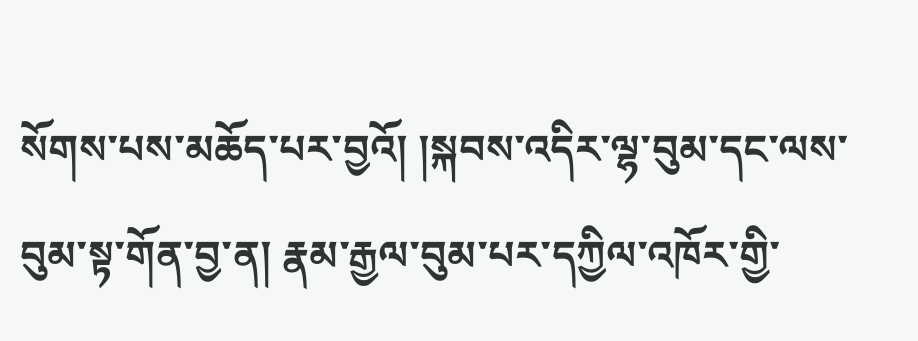སོགས་པས་མཆོད་པར་བྱའོ། །སྐབས་འདིར་ལྷ་བུམ་དང་ལས་བུམ་སྟ་གོན་བྱ་ན། རྣམ་རྒྱལ་བུམ་པར་དཀྱིལ་འཁོར་གྱི་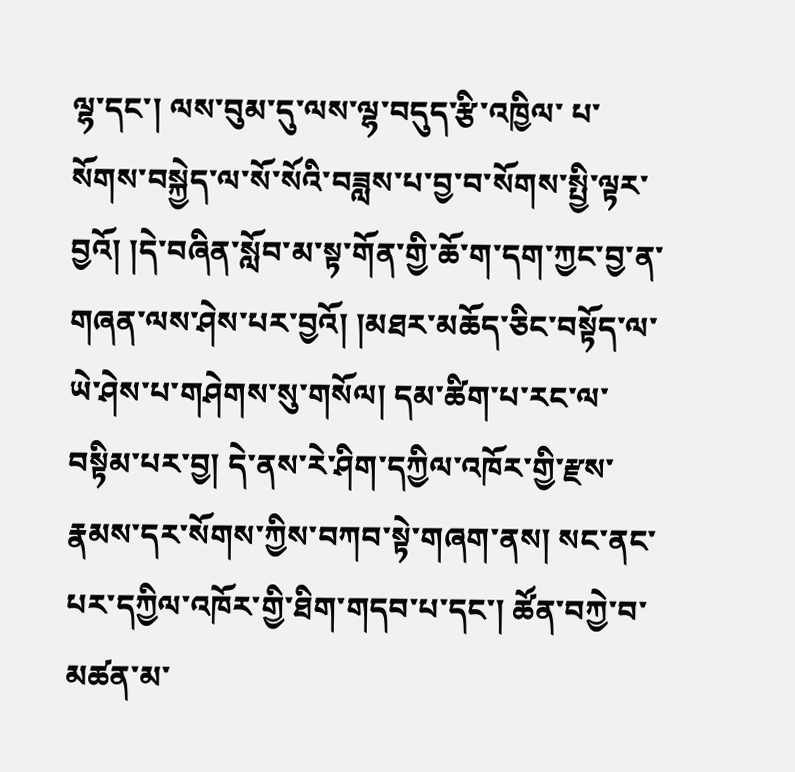ལྷ་དང་། ལས་བུམ་དུ་ལས་ལྷ་བདུད་རྩི་འཁྱིལ་ པ་སོགས་བསྐྱེད་ལ་སོ་སོའི་བཟླས་པ་བྱ་བ་སོགས་སྤྱི་ལྟར་བྱའོ། །དེ་བཞིན་སློབ་མ་སྟ་གོན་གྱི་ཆོ་ག་དག་ཀྱང་བྱ་ན་གཞན་ལས་ཤེས་པར་བྱའོ། །མཐར་མཆོད་ཅིང་བསྟོད་ལ་ཡེ་ཤེས་པ་གཤེགས་སུ་གསོལ། དམ་ཚིག་པ་རང་ལ་ བསྟིམ་པར་བྱ། དེ་ནས་རེ་ཤིག་དཀྱིལ་འཁོར་གྱི་རྫས་རྣམས་དར་སོགས་ཀྱིས་བཀབ་སྟེ་གཞག་ནས། སང་ནང་པར་དཀྱིལ་འཁོར་གྱི་ཐིག་གདབ་པ་དང་། ཚོན་བཀྱེ་བ་མཚན་མ་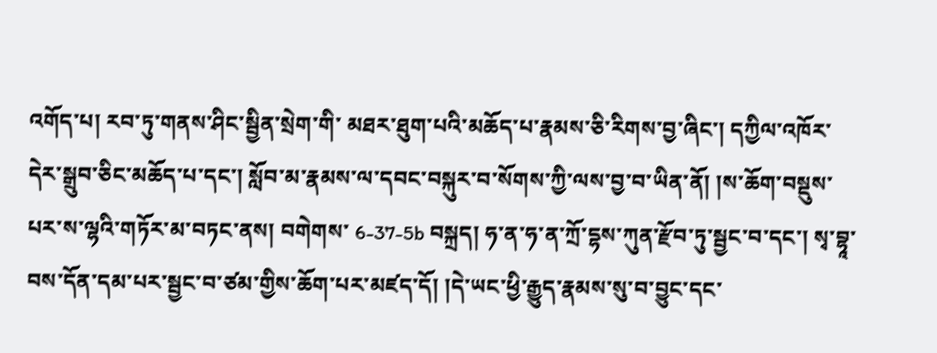འགོད་པ། རབ་ཏུ་གནས་ཤིང་སྦྱིན་སྲེག་གི་ མཐར་ཐུག་པའི་མཆོད་པ་རྣམས་ཅི་རིགས་བྱ་ཞིང་། དཀྱིལ་འཁོར་དེར་སྒྲུབ་ཅིང་མཆོད་པ་དང་། སློབ་མ་རྣམས་ལ་དབང་བསྐུར་བ་སོགས་ཀྱི་ལས་བྱ་བ་ཡིན་ནོ། །ས་ཆོག་བསྡུས་པར་ས་ལྷའི་གཏོར་མ་བཏང་ནས། བགེགས་ 6-37-5b བསྐྲད། ཧ་ན་ཧ་ན་ཀྲོ་དྷས་ཀུན་རྫོབ་ཏུ་སྦྱང་བ་དང་། སྭ་བྷཱ་བས་དོན་དམ་པར་སྦྱང་བ་ཙམ་གྱིས་ཆོག་པར་མཛད་དོ། །དེ་ཡང་ཕྱི་རྒྱུད་རྣམས་སུ་བ་བྱུང་དང་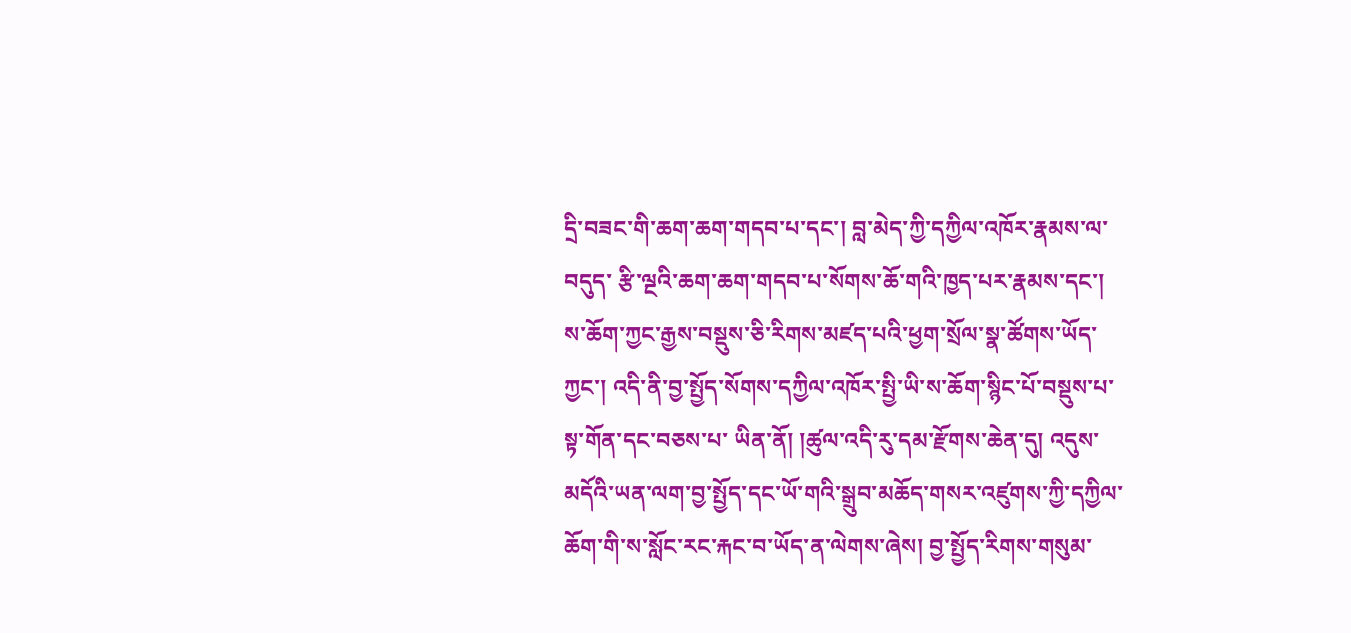དྲི་བཟང་གི་ཆག་ཆག་གདབ་པ་དང་། བླ་མེད་ཀྱི་དཀྱིལ་འཁོར་རྣམས་ལ་བདུད་ རྩི་ལྔའི་ཆག་ཆག་གདབ་པ་སོགས་ཆོ་གའི་ཁྱད་པར་རྣམས་དང་། ས་ཆོག་ཀྱང་རྒྱས་བསྡུས་ཅི་རིགས་མཛད་པའི་ཕྱག་སྲོལ་སྣ་ཚོགས་ཡོད་ཀྱང་། འདི་ནི་བྱ་སྤྱོད་སོགས་དཀྱིལ་འཁོར་སྤྱི་ཡི་ས་ཆོག་སྙིང་པོ་བསྡུས་པ་སྟ་གོན་དང་བཅས་པ་ ཡིན་ནོ། །ཚུལ་འདི་རུ་དམ་རྫོགས་ཆེན་དུ། འདུས་མདོའི་ཡན་ལག་བྱ་སྤྱོད་དང་ཡོ་གའི་སྒྲུབ་མཆོད་གསར་འཛུགས་ཀྱི་དཀྱིལ་ཆོག་གི་ས་སློང་རང་རྐང་བ་ཡོད་ན་ལེགས་ཞེས། བྱ་སྤྱོད་རིགས་གསུམ་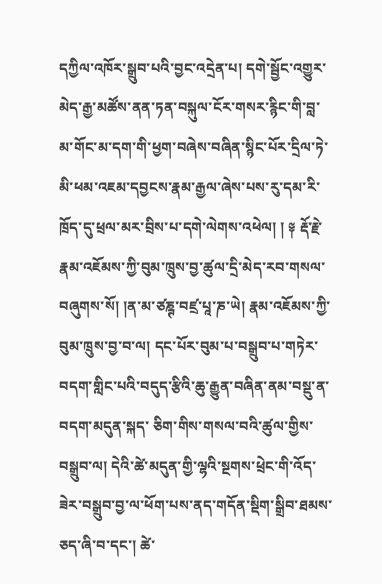དཀྱིལ་འཁོར་སྒྲུབ་པའི་བྱང་འདྲེན་པ། དགེ་སྦྱོང་འགྱུར་མེད་རྒྱ་མཚོས་ནན་ཏན་བསྐུལ་ངོར་གསར་རྙིང་གི་བླ་མ་གོང་མ་དག་གི་ཕྱག་བཞེས་བཞིན་སྙིང་པོར་དྲིལ་ཏེ་མི་ཕམ་འཇམ་དབྱངས་རྣམ་རྒྱལ་ཞེས་པས་རུ་དམ་རི་ཁྲོད་དུ་ཕྲལ་མར་བྲིས་པ་དགེ་ལེགས་འཕེལ། ། ༈ རྡོ་རྗེ་རྣམ་འཇོམས་ཀྱི་བུམ་ཁྲུས་བྱ་ཚུལ་དྲི་མེད་རབ་གསལ་བཞུགས་སོ། །ན་མ་ཙཎྚ་བཛྲ་པཱ་ཎ་ཡེ། རྣམ་འཇོམས་ཀྱི་བུམ་ཁྲུས་བྱ་བ་ལ། དང་པོར་བུམ་པ་བསྒྲུབ་པ་གཏེར་བདག་གླིང་པའི་བདུད་རྩིའི་ཆུ་རྒྱུན་བཞིན་ནམ་བསྡུ་ན་བདག་མདུན་སྐད་ ཅིག་གིས་གསལ་བའི་ཚུལ་གྱིས་བསྒྲུབ་ལ། དེའི་ཚེ་མདུན་གྱི་ལྷའི་སྔགས་ཕྲེང་གི་འོད་ཟེར་བསྒྲུབ་བྱ་ལ་ཕོག་པས་ནད་གདོན་སྡིག་སྒྲིབ་ཐམས་ཅད་ཞི་བ་དང་། ཚེ་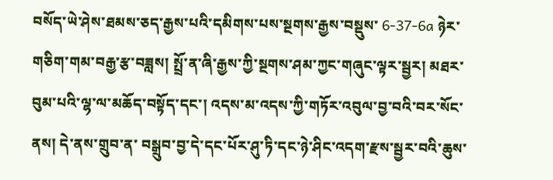བསོད་ཡེ་ཤེས་ཐམས་ཅད་རྒྱས་པའི་དམིགས་པས་སྔགས་རྒྱས་བསྡུས་ 6-37-6a ཉེར་གཅིག་གམ་བརྒྱ་རྩ་བཟླས། སྤྲོ་ན་ཞི་རྒྱས་ཀྱི་སྔགས་ཤམ་ཀྱང་གཞུང་ལྟར་སྦྱར། མཐར་བུམ་པའི་ལྷ་ལ་མཆོད་བསྟོད་དང་། འདས་མ་འདས་ཀྱི་གཏོར་འབུལ་བྱ་བའི་བར་སོང་ནས། དེ་ནས་གྲུབ་ན་ བསྒྲུབ་བྱ་དེ་དང་པོར་ཤུ་ཏི་དང་ཉེ་ཤིང་འདག་རྫས་སྦྱར་བའི་ཆུས་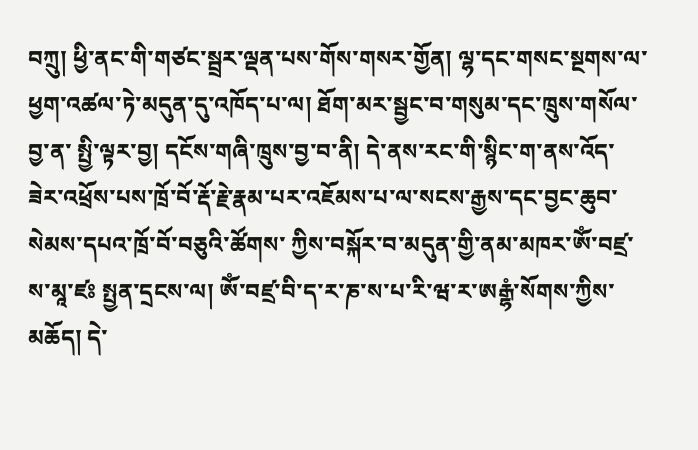བཀྲུ། ཕྱི་ནང་གི་གཙང་སྦྲར་ལྡན་པས་གོས་གསར་གྱོན། ལྷ་དང་གསང་སྔགས་ལ་ཕྱག་འཚལ་ཏེ་མདུན་དུ་འཁོད་པ་ལ། ཐོག་མར་སྦྱང་བ་གསུམ་དང་ཁྲུས་གསོལ་བྱ་ན་ སྤྱི་ལྟར་བྱ། དངོས་གཞི་ཁྲུས་བྱ་བ་ནི། དེ་ནས་རང་གི་སྙིང་ག་ནས་འོད་ཟེར་འཕྲོས་པས་ཁྲོ་བོ་རྡོ་རྗེ་རྣམ་པར་འཇོམས་པ་ལ་སངས་རྒྱས་དང་བྱང་ཆུབ་སེམས་དཔའ་ཁྲོ་བོ་བཅུའི་ཚོགས་ ཀྱིས་བསྐོར་བ་མདུན་གྱི་ནམ་མཁར་ཨོཾ་བཛྲ་ས་མཱ་ཛཿ སྤྱན་དྲངས་ལ། ཨོཾ་བཛྲ་བི་ད་ར་ཎ་ས་པ་རི་ཝ་ར་ཨརྒྷཾ་སོགས་ཀྱིས་མཆོད། དེ་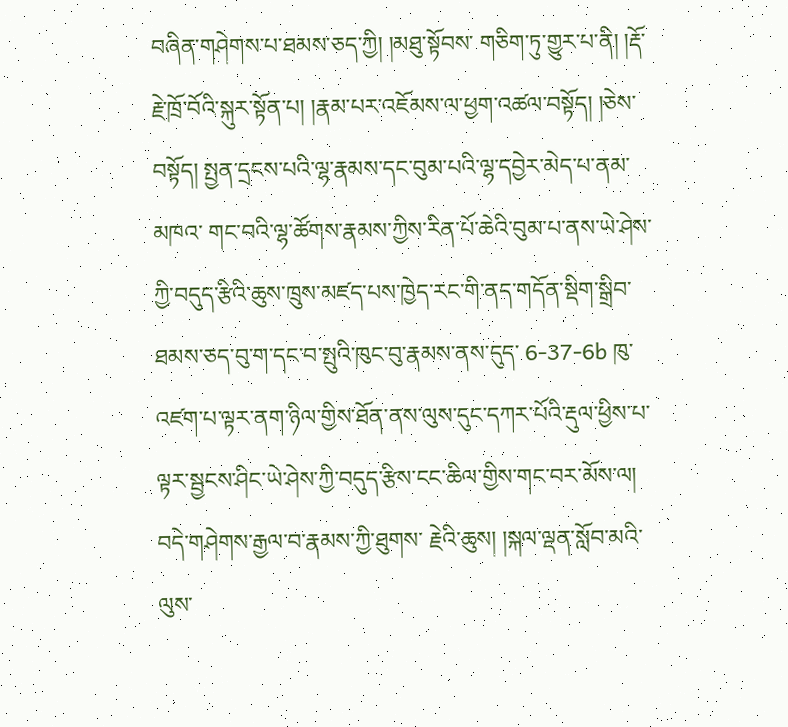བཞིན་གཤེགས་པ་ཐམས་ཅད་ཀྱི། །མཐུ་སྟོབས་ གཅིག་ཏུ་གྱུར་པ་ནི། །རྡོ་རྗེ་ཁྲོ་བོའི་སྐུར་སྟོན་པ། །རྣམ་པར་འཇོམས་ལ་ཕྱག་འཚལ་བསྟོད། །ཅེས་བསྟོད། སྤྱན་དྲངས་པའི་ལྷ་རྣམས་དང་བུམ་པའི་ལྷ་དབྱེར་མེད་པ་ནམ་མཁའ་ གང་བའི་ལྷ་ཚོགས་རྣམས་ཀྱིས་རིན་པོ་ཆེའི་བུམ་པ་ནས་ཡེ་ཤེས་ཀྱི་བདུད་རྩིའི་ཆུས་ཁྲུས་མཛད་པས་ཁྱེད་རང་གི་ནད་གདོན་སྡིག་སྒྲིབ་ཐམས་ཅད་བུ་ག་དང་བ་སྤུའི་ཁུང་བུ་རྣམས་ནས་དུད་ 6-37-6b ཁུ་འཛག་པ་ལྟར་ནག་ཉིལ་གྱིས་ཐོན་ནས་ལུས་དུང་དཀར་པོའི་རྡུལ་ཕྱིས་པ་ལྟར་སྦྱངས་ཤིང་ཡེ་ཤེས་ཀྱི་བདུད་རྩིས་ངང་ཆིལ་གྱིས་གང་བར་མོས་ལ། བདེ་གཤེགས་རྒྱལ་བ་རྣམས་ཀྱི་ཐུགས་ རྗེའི་ཆུས། །སྐལ་ལྡན་སློབ་མའི་ལུས་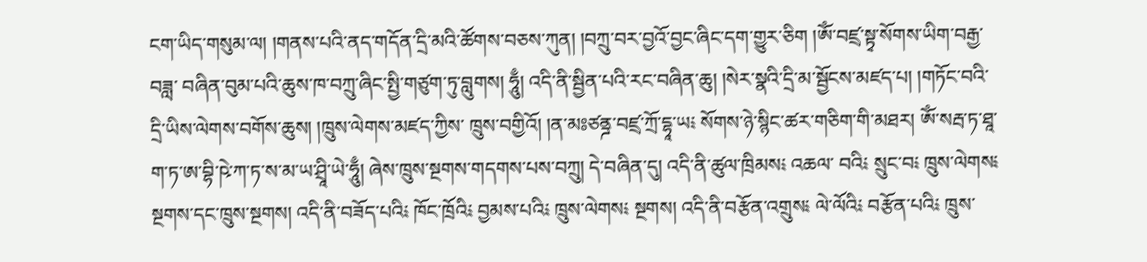ངག་ཡིད་གསུམ་ལ། །གནས་པའི་ནད་གདོན་དྲི་མའི་ཚོགས་བཅས་ཀུན། །བཀྲུ་བར་བྱའོ་བྱང་ཞིང་དག་གྱུར་ཅིག །ཨོཾ་བཛྲ་སྟྭ་སོགས་ཡིག་བརྒྱ་བཟླ་ བཞིན་བུམ་པའི་ཆུས་ཁ་བཀྲུ་ཞིང་སྤྱི་གཙུག་ཏུ་བླུགས། ཧཱུྃ། འདི་ནི་སྦྱིན་པའི་རང་བཞིན་ཆུ། །སེར་སྣའི་དྲི་མ་སྦྱོངས་མཛད་པ། །གཏོང་བའི་དྲི་ཡིས་ལེགས་བགོས་ཆུས། །ཁྲུས་ལེགས་མཛད་ཀྱིས་ ཁྲུས་བགྱིའོ། །ན་མཿཙནྜ་བཛྲ་ཀྲོ་དྷཱ་ཡ༴ སོགས་ཉེ་སྙིང་ཚར་གཅིག་གི་མཐར། ཨོཾ་སརྦ་ཏ་ཐཱ་ག་ཏ་ཨ་བྷི་ཥེ་ཀ་ཏ་ས་མ་ཡ་ཤྲཱི་ཡེ་ཧཱུྃ། ཞེས་ཁྲུས་སྔགས་གདགས་པས་བཀྲུ། དེ་བཞིན་དུ། འདི་ནི་ཚུལ་ཁྲིམས༴ འཆལ་ བའི༴ སྲུང་བ༴ ཁྲུས་ལེགས༴ སྔགས་དང་ཁྲུས་སྔགས། འདི་ནི་བཟོད་པའི༴ ཁོང་ཁྲོའི༴ བྱམས་པའི༴ ཁྲུས་ལེགས༴ སྔགས། འདི་ནི་བརྩོན་འགྲུས༴ ལེ་ལོའི༴ བརྩོན་པའི༴ ཁྲུས་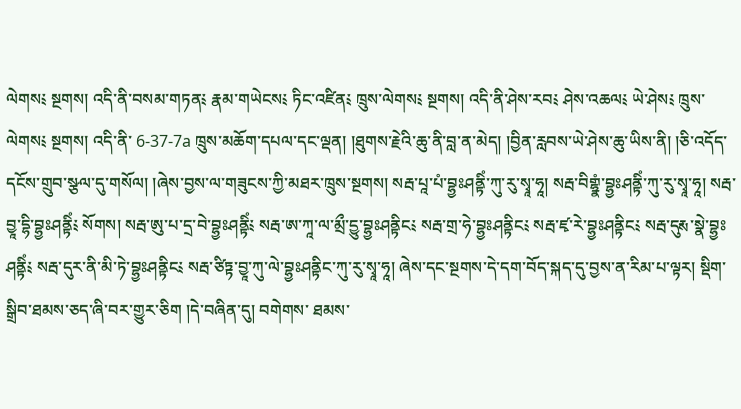ལེགས༴ སྔགས། འདི་ནི་བསམ་གཏན༴ རྣམ་གཡེངས༴ ཏིང་འཛིན༴ ཁྲུས་ལེགས༴ སྔགས། འདི་ནི་ཤེས་རབ༴ ཤེས་འཆལ༴ ཡེ་ཤེས༴ ཁྲུས་ལེགས༴ སྔགས། འདི་ནི་ 6-37-7a ཁྲུས་མཆོག་དཔལ་དང་ལྡན། །ཐུགས་རྗེའི་ཆུ་ནི་བླ་ན་མེད། །བྱིན་རླབས་ཡེ་ཤེས་ཆུ་ཡིས་ནི། །ཅི་འདོད་དངོས་གྲུབ་སྩལ་དུ་གསོལ། །ཞེས་བྱས་ལ་གཟུངས་ཀྱི་མཐར་ཁྲུས་སྔགས། སརྦ་པཱ་པཾ་བྷྱཿཤནྟིཾ་ཀུ་རུ་སྭཱ་ཧཱ། སརྦ་བིགྷྣཾ་བྷྱཿཤནྟིཾ་ཀུ་རུ་སྭཱ་ཧཱ། སརྦ་བྱཱ་དྷི་བྷྱཿཤནྟིཾ༴ སོགས། སརྦ་ཨུ་པ་དྲ་བེ་བྷྱཿཤནྟིཾ༴ སརྦ་ཨ་ཀཱ་ལ་མྲྀ་དྱུ་བྷྱཿཤནྟིང༴ སརྦ་གྲ་ཧེ་བྷྱཿཤནྟིང༴ སརྦ་ཛྭ་རེ་བྷྱཿཤནྟིང༴ སརྦ་དུརྶ་སྣེ་བྷྱཿཤནྟིཾ༴ སརྦ་དུར་ནི་མི་ཏེ་བྷྱཿཤནྟིང༴ སརྦ་ཙིཏྟ་བྱཱ་ཀུ་ལེ་བྷྱཿཤནྟིང་ཀུ་རུ་སྭཱ་ཧཱ། ཞེས་དང་སྔགས་དེ་དག་བོད་སྐད་དུ་བྱས་ན་རིམ་པ་ལྟར། སྡིག་སྒྲིབ་ཐམས་ཅད་ཞི་བར་གྱུར་ཅིག །དེ་བཞིན་དུ། བགེགས་ ཐམས་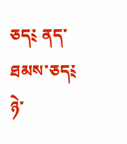ཅད༴ ནད་ཐམས་ཅད༴ ཉེ་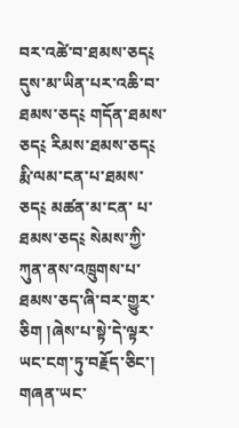བར་འཚེ་བ་ཐམས་ཅད༴ དུས་མ་ཡིན་པར་འཆི་བ་ཐམས་ཅད༴ གདོན་ཐམས་ཅད༴ རིམས་ཐམས་ཅད༴ རྨི་ལམ་ངན་པ་ཐམས་ཅད༴ མཚན་མ་ངན་ པ་ཐམས་ཅད༴ སེམས་ཀྱི་ཀུན་ནས་འཁྲུགས་པ་ཐམས་ཅད་ཞི་བར་གྱུར་ཅིག །ཞེས་པ་སྟེ་དེ་ལྟར་ཡང་ངག་ཏུ་བརྗོད་ཅིང་། གཞན་ཡང་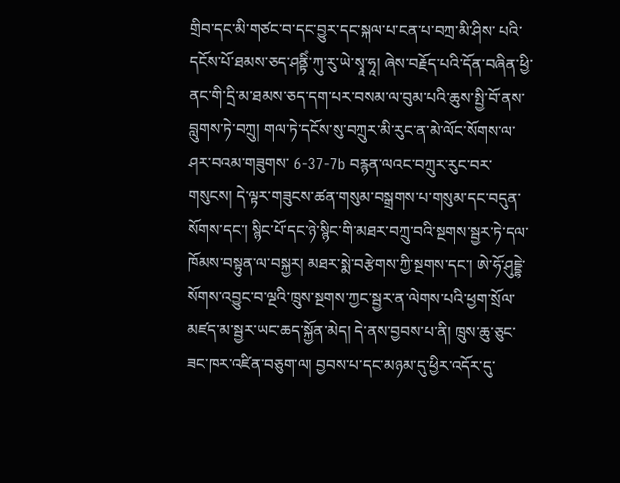གྲིབ་དང་མི་གཙང་བ་དང་བྱུར་དང་སྐལ་པ་ངན་པ་བཀྲ་མི་ཤིས་ པའི་དངོས་པོ་ཐམས་ཅད་ཤནྟིཾ་ཀུ་རུ་ཡེ་སྭཱ་ཧཱ། ཞེས་བརྗོད་པའི་དོན་བཞིན་ཕྱི་ནང་གི་དྲི་མ་ཐམས་ཅད་དག་པར་བསམ་ལ་བུམ་པའི་ཆུས་སྤྱི་བོ་ནས་བླུགས་ཏེ་བཀྲུ། གལ་ཏེ་དངོས་སུ་བཀྲུར་མི་རུང་ན་མེ་ལོང་སོགས་ལ་ཤར་བའམ་གཟུགས་ 6-37-7b བརྙན་ལའང་བཀྲུར་རུང་བར་གསུངས། དེ་ལྟར་གཟུངས་ཚན་གསུམ་བསྒྲགས་པ་གསུམ་དང་བདུན་སོགས་དང་། སྙིང་པོ་དང་ཉེ་སྙིང་གི་མཐར་བཀྲུ་བའི་སྔགས་སྦྱར་ཏེ་དལ་ཁོམས་བསྟུན་ལ་བསྐྱར། མཐར་སྨེ་བརྩེགས་ཀྱི་སྔགས་དང་། ཨེ་ཧོ་ཤུདྡྷེ་ སོགས་འབྱུང་བ་ལྔའི་ཁྲུས་སྔགས་ཀྱང་སྦྱར་ན་ལེགས་པའི་ཕྱག་སྲོལ་མཛད་མ་སྦྱར་ཡང་ཆད་སྐྱོན་མེད། དེ་ནས་བྱབས་པ་ནི། ཁྲུས་ཆུ་ཅུང་ཟང་ཁར་འཛིན་བཅུག་ལ། བྱབས་པ་དང་མཉམ་དུ་ཕྱིར་འདོར་དུ་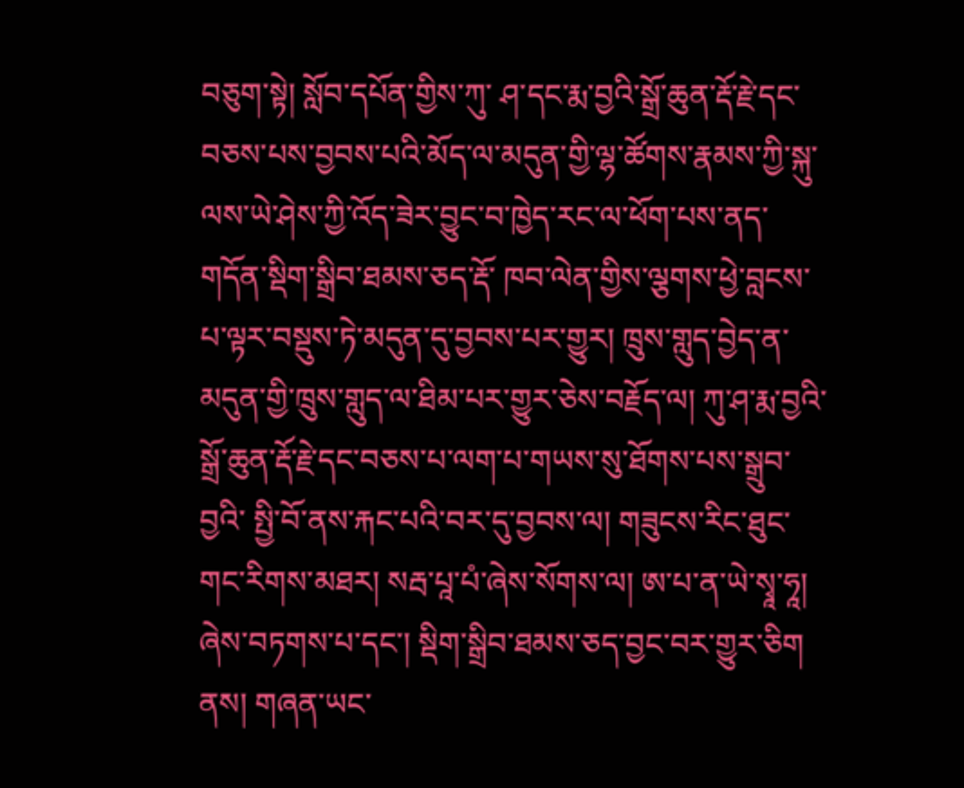བཅུག་སྟེ། སློབ་དཔོན་གྱིས་ཀུ་ ཤ་དང་རྨ་བྱའི་སྒྲོ་ཆུན་རྡོ་རྗེ་དང་བཅས་པས་བྱབས་པའི་མོད་ལ་མདུན་གྱི་ལྷ་ཚོགས་རྣམས་ཀྱི་སྐུ་ལས་ཡེ་ཤེས་ཀྱི་འོད་ཟེར་བྱུང་བ་ཁྱེད་རང་ལ་ཕོག་པས་ནད་གདོན་སྡིག་སྒྲིབ་ཐམས་ཅད་རྡོ་ ཁབ་ལེན་གྱིས་ལྕགས་ཕྱེ་བླངས་པ་ལྟར་བསྡུས་ཏེ་མདུན་དུ་བྱབས་པར་གྱུར། ཁྲུས་གླུད་བྱེད་ན་མདུན་གྱི་ཁྲུས་གླུད་ལ་ཐིམ་པར་གྱུར་ཅེས་བརྗོད་ལ། ཀུ་ཤ་རྨ་བྱའི་སྒྲོ་ཆུན་རྡོ་རྗེ་དང་བཅས་པ་ལག་པ་གཡས་སུ་ཐོགས་པས་སྒྲུབ་བྱའི་ སྤྱི་བོ་ནས་རྐང་པའི་བར་དུ་བྱབས་ལ། གཟུངས་རིང་ཐུང་གང་རིགས་མཐར། སརྦ་པཱ་པཾ་ཞེས་སོགས་ལ། ཨ་པ་ན་ཡེ་སྭཱ་ཧཱ། ཞེས་བཏགས་པ་དང་། སྡིག་སྒྲིབ་ཐམས་ཅད་བྱང་བར་གྱུར་ཅིག ནས། གཞན་ཡང་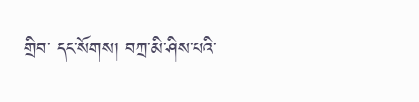གྲིབ་ དང་སོགས། བཀྲ་མི་ཤིས་པའི་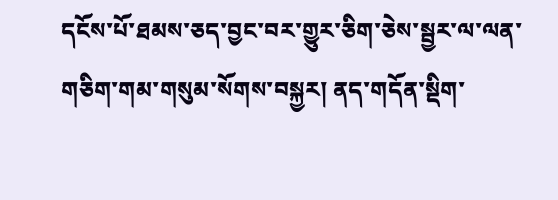དངོས་པོ་ཐམས་ཅད་བྱང་བར་གྱུར་ཅིག་ཅེས་སྦྱར་ལ་ལན་གཅིག་གམ་གསུམ་སོགས་བསྐྱར། ནད་གདོན་སྡིག་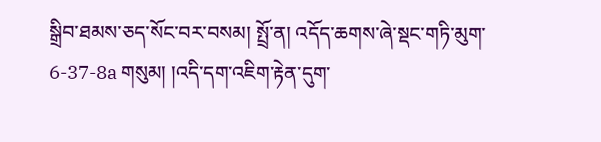སྒྲིབ་ཐམས་ཅད་སོང་བར་བསམ། སྤྲོ་ན། འདོད་ཆགས་ཞེ་སྡང་གཏི་མུག་ 6-37-8a གསུམ། །འདི་དག་འཇིག་རྟེན་དུག་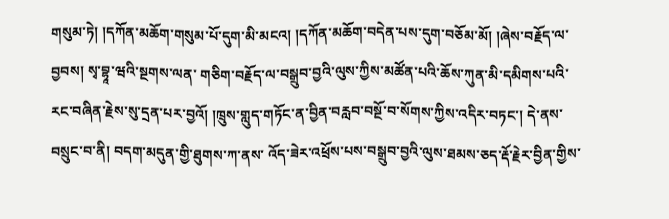གསུམ་ཏེ། །དཀོན་མཆོག་གསུམ་པོ་དུག་མི་མངའ། །དཀོན་མཆོག་བདེན་པས་དུག་བཅོམ་མོ། །ཞེས་བརྗོད་ལ་བྱབས། སྭ་བྷཱ་ཝའི་སྔགས་ལན་ གཅིག་བརྗོད་ལ་བསྒྲུབ་བྱའི་ལུས་ཀྱིས་མཚོན་པའི་ཆོས་ཀུན་མི་དམིགས་པའི་རང་བཞིན་རྗེས་སུ་དྲན་པར་བྱའོ། །ཁྲུས་གླུད་གཏོང་ན་བྱིན་བརླབ་བསྔོ་བ་སོགས་ཀྱིས་འདིར་བཏང་། དེ་ནས་བསྲུང་བ་ནི། བདག་མདུན་གྱི་ཐུགས་ཀ་ནས་ འོད་ཟེར་འཕྲོས་པས་བསྒྲུབ་བྱའི་ལུས་ཐམས་ཅད་རྡོ་རྗེར་བྱིན་གྱིས་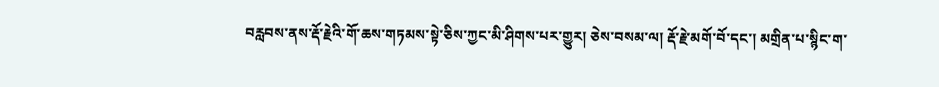བརླབས་ནས་རྡོ་རྗེའི་གོ་ཆས་གཏམས་སྟེ་ཅིས་ཀྱང་མི་ཤིགས་པར་གྱུར། ཅེས་བསམ་ལ། རྡོ་རྗེ་མགོ་བོ་དང་། མགྲིན་པ་སྙིང་ག་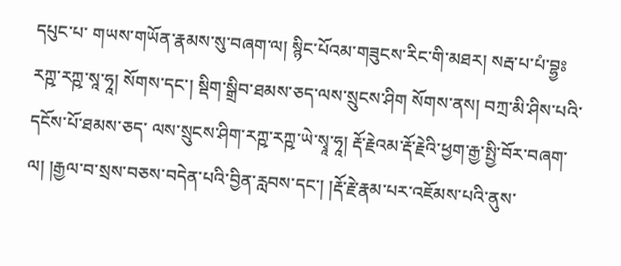དཔུང་པ་ གཡས་གཡོན་རྣམས་སུ་བཞག་ལ། སྙིང་པོའམ་གཟུངས་རིང་གི་མཐར། སརྦ་པ་པཾ་བྷྱཿརཀྵ་རཀྵ་སཱ་ཧཱ། སོགས་དང་། སྡིག་སྒྲིབ་ཐམས་ཅད་ལས་སྲུངས་ཤིག སོགས་ནས། བཀྲ་མི་ཤིས་པའི་དངོས་པོ་ཐམས་ཅད་ ལས་སྲུངས་ཤིག་རཀྵ་རཀྵ་ཡེ་སྭཱ་ཧཱ། རྡོ་རྗེའམ་རྡོ་རྗེའི་ཕྱག་རྒྱ་སྤྱི་བོར་བཞག་ལ། །རྒྱལ་བ་སྲས་བཅས་བདེན་པའི་བྱིན་རླབས་དང་། །རྡོ་རྗེ་རྣམ་པར་འཇོམས་པའི་ནུས་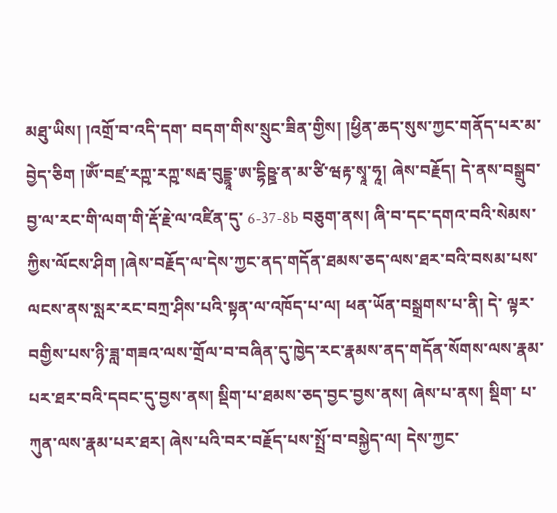མཐུ་ཡིས། །འགྲོ་བ་འདི་དག་ བདག་གིས་སྲུང་ཟིན་གྱིས། །ཕྱིན་ཆད་སུས་ཀྱང་གནོད་པར་མ་བྱེད་ཅིག །ཨོཾ་བཛྲ་རཀྵ་རཀྵ་སརྦ་བུདྡྷཱ་ཨ་དྷིཥྛ་ན་མ་ཙི་ཝརྟ་སྭཱ་ཧཱ། ཞེས་བརྗོད། དེ་ནས་བསྒྲུབ་བྱ་ལ་རང་གི་ལག་གི་རྡོ་རྗེ་ལ་འཛིན་དུ་ 6-37-8b བཅུག་ནས། ཞི་བ་དང་དགའ་བའི་སེམས་ཀྱིས་ལོངས་ཤིག །ཞེས་བརྗོད་ལ་དེས་ཀྱང་ནད་གདོན་ཐམས་ཅད་ལས་ཐར་བའི་བསམ་པས་ལངས་ནས་སླར་རང་བཀྲ་ཤིས་པའི་སྟན་ལ་འཁོད་པ་ལ། ཕན་ཡོན་བསྒྲགས་པ་ནི། དེ་ ལྟར་བགྱིས་པས་ཉི་ཟླ་གཟའ་ལས་གྲོལ་བ་བཞིན་དུ་ཁྱེད་རང་རྣམས་ནད་གདོན་སོགས་ལས་རྣམ་པར་ཐར་བའི་དབང་དུ་བྱས་ནས། སྡིག་པ་ཐམས་ཅད་བྱང་བྱས་ནས། ཞེས་པ་ནས། སྡིག་ པ་ཀུན་ལས་རྣམ་པར་ཐར། ཞེས་པའི་བར་བརྗོད་པས་སྤྲོ་བ་བསྐྱེད་ལ། དེས་ཀྱང་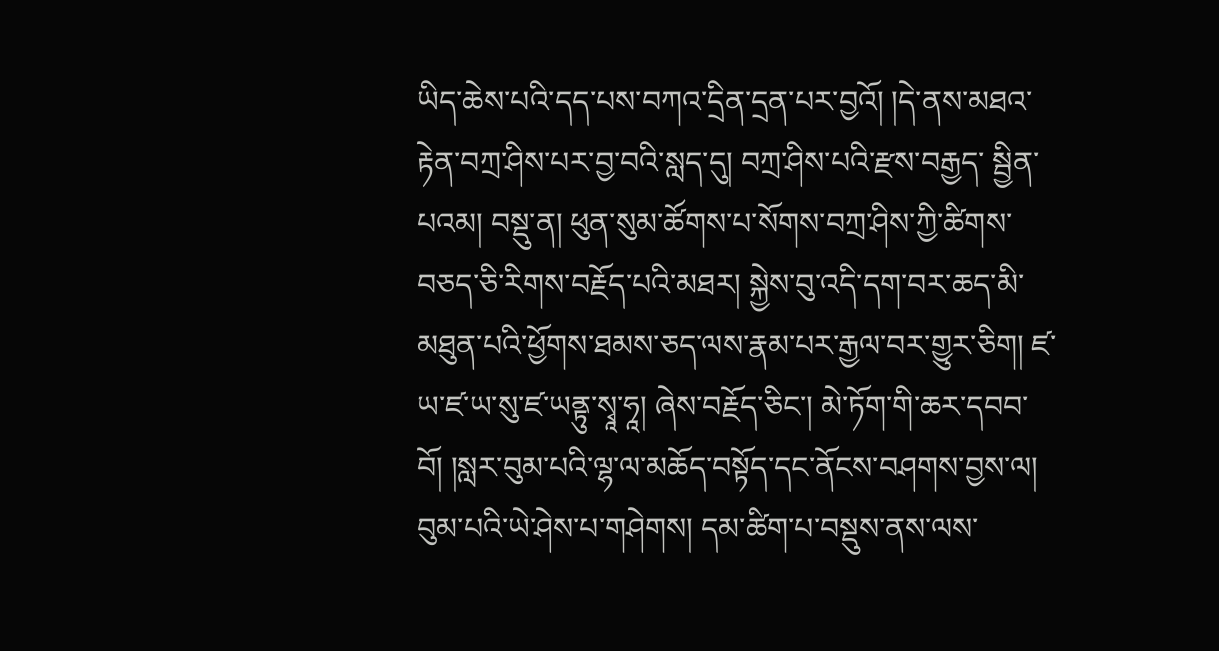ཡིད་ཆེས་པའི་དད་པས་བཀའ་དྲིན་དྲན་པར་བྱའོ། །དེ་ནས་མཐའ་རྟེན་བཀྲ་ཤིས་པར་བྱ་བའི་སླད་དུ། བཀྲ་ཤིས་པའི་རྫས་བརྒྱད་ སྦྱིན་པའམ། བསྡུ་ན། ཕུན་སུམ་ཚོགས་པ་སོགས་བཀྲ་ཤིས་ཀྱི་ཚིགས་བཅད་ཅི་རིགས་བརྗོད་པའི་མཐར། སྐྱེས་བུ་འདི་དག་བར་ཆད་མི་མཐུན་པའི་ཕྱོགས་ཐམས་ཅད་ལས་རྣམ་པར་རྒྱལ་བར་གྱུར་ཅིག། ཛ་ཡ་ཛ་ཡ་སུ་ཛ་ཡནྟུ་སྭཱ་ཧཱ། ཞེས་བརྗོད་ཅིང་། མེ་ཏོག་གི་ཆར་དབབ་བོ། །སླར་བུམ་པའི་ལྷ་ལ་མཆོད་བསྟོད་དང་ནོངས་བཤགས་བྱས་ལ། བུམ་པའི་ཡེ་ཤེས་པ་གཤེགས། དམ་ཚིག་པ་བསྡུས་ནས་ལས་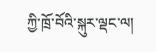ཀྱི་ཁྲོ་བོའི་སྐུར་ལྡང་ལ།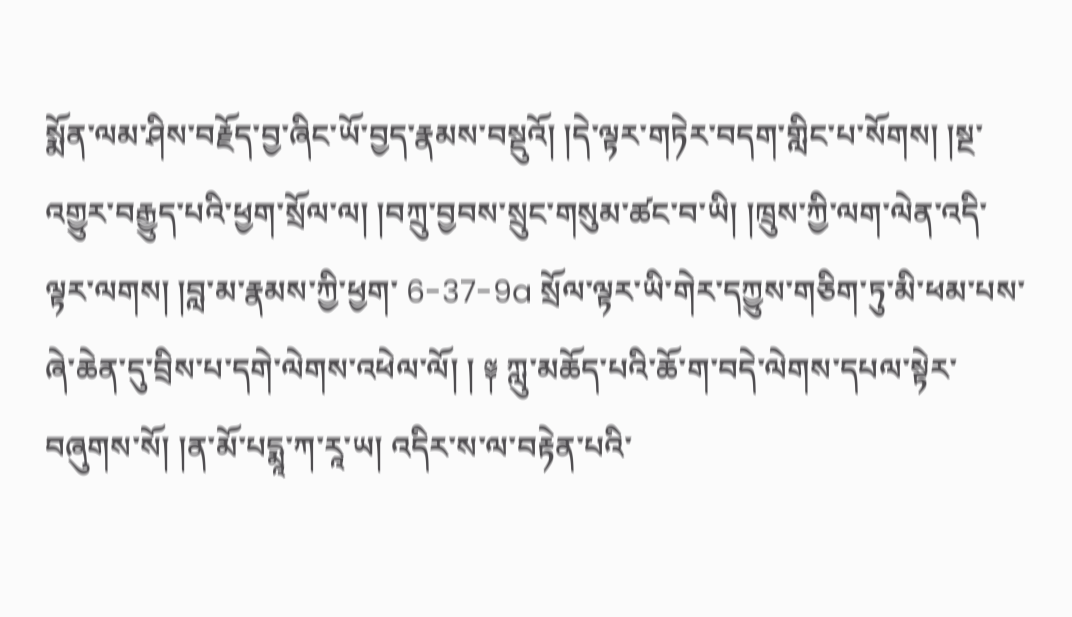སྨོན་ལམ་ཤིས་བརྗོད་བྱ་ཞིང་ཡོ་བྱད་རྣམས་བསྡུའོ། །དེ་ལྟར་གཏེར་བདག་གླིང་པ་སོགས། །སྔ་འགྱུར་བརྒྱུད་པའི་ཕྱག་སྲོལ་ལ། །བཀྲུ་བྱབས་སྲུང་གསུམ་ཚང་བ་ཡི། །ཁྲུས་ཀྱི་ལག་ལེན་འདི་ལྟར་ལགས། །བླ་མ་རྣམས་ཀྱི་ཕྱག་ 6-37-9a སྲོལ་ལྟར་ཡི་གེར་དཀྱུས་གཅིག་ཏུ་མི་ཕམ་པས་ཞེ་ཆེན་དུ་བྲིས་པ་དགེ་ལེགས་འཕེལ་ལོ། ། ༈ ཀླུ་མཆོད་པའི་ཆོ་ག་བདེ་ལེགས་དཔལ་སྟེར་བཞུགས་སོ། །ན་མོ་པདྨཱ་ཀ་རཱ་ཡ། འདིར་ས་ལ་བརྟེན་པའི་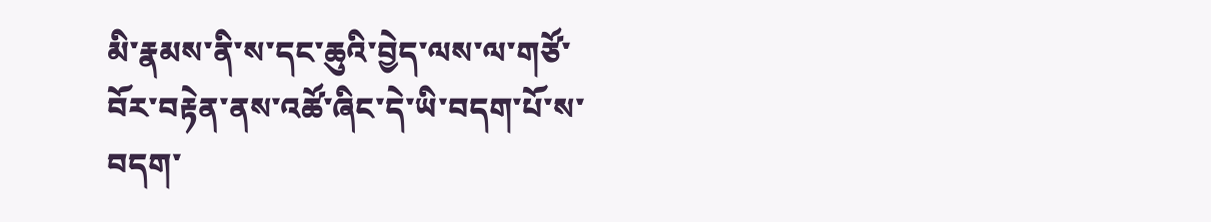མི་རྣམས་ནི་ས་དང་ཆུའི་བྱེད་ལས་ལ་གཙོ་བོར་བརྟེན་ནས་འཚོ་ཞིང་དེ་ཡི་བདག་པོ་ས་བདག་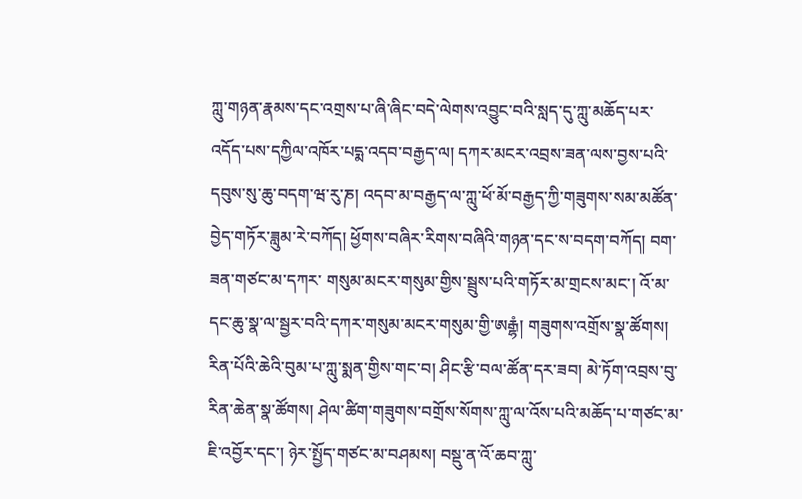ཀླུ་གཉན་རྣམས་དང་འགྲས་པ་ཞི་ཞིང་བདེ་ལེགས་འབྱུང་བའི་སླད་དུ་ཀླུ་མཆོད་པར་འདོད་པས་དཀྱིལ་འཁོར་པདྨ་འདབ་བརྒྱད་ལ། དཀར་མངར་འབྲས་ཟན་ལས་བྱས་པའི་དབུས་སུ་ཆུ་བདག་ཝ་རུ་ཎ། འདབ་མ་བརྒྱད་ལ་ཀླུ་ཕོ་མོ་བརྒྱད་ཀྱི་གཟུགས་སམ་མཚོན་བྱེད་གཏོར་ཟླུམ་རེ་བཀོད། ཕྱོགས་བཞིར་རིགས་བཞིའི་གཉན་དང་ས་བདག་བཀོད། བག་ཟན་གཙང་མ་དཀར་ གསུམ་མངར་གསུམ་གྱིས་སྦྲུས་པའི་གཏོར་མ་གྲངས་མང་། འོ་མ་དང་ཆུ་སྣ་ལ་སྦྱར་བའི་དཀར་གསུམ་མངར་གསུམ་གྱི་ཨརྒྷཾ། གཟུགས་འགྲོས་སྣ་ཚོགས། རིན་པོའི་ཆེའི་བུམ་པ་ཀླུ་སྨན་གྱིས་གང་བ། ཤིང་རྩི་བལ་ཚོན་དར་ཟབ། མེ་ཏོག་འབྲས་བུ་རིན་ཆེན་སྣ་ཚོགས། ཤེལ་ཚིག་གཟུགས་བགྲོས་སོགས་ཀླུ་ལ་འོས་པའི་མཆོད་པ་གཙང་མ་ཇི་འབྱོར་དང་། ཉེར་སྤྱོད་གཙང་མ་བཤམས། བསྡུ་ན་འོ་ཆབ་ཀླུ་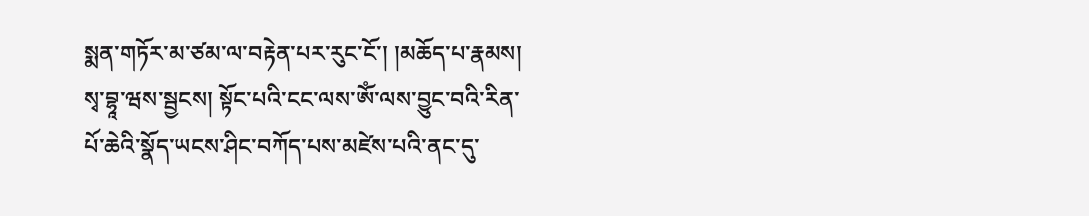སྨན་གཏོར་མ་ཙམ་ལ་བརྟེན་པར་རུང་ངོ་། །མཆོད་པ་རྣམས། སྭ་བྷཱ་ཝས་སྦྱངས། སྟོང་པའི་ངང་ལས་ཨོཾ་ལས་བྱུང་བའི་རིན་པོ་ཆེའི་སྣོད་ཡངས་ཤིང་བཀོད་པས་མཛེས་པའི་ནང་དུ་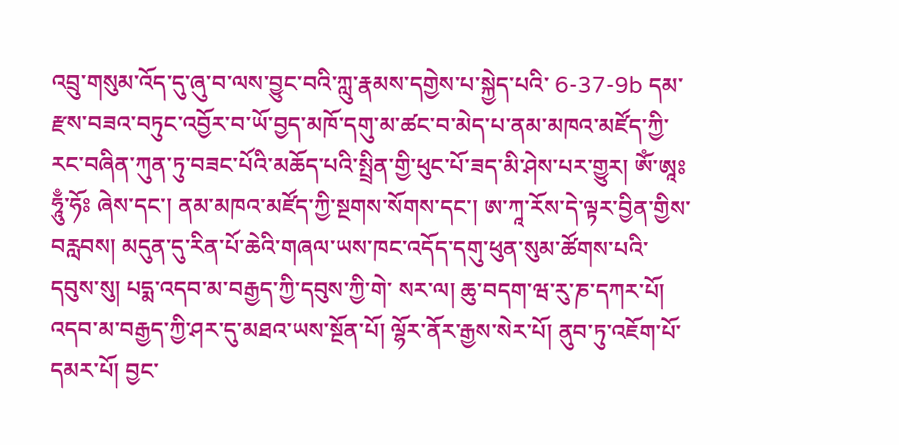འབྲུ་གསུམ་འོད་དུ་ཞུ་བ་ལས་བྱུང་བའི་ཀླུ་རྣམས་དགྱེས་པ་སྐྱེད་པའི་ 6-37-9b དམ་རྫས་བཟའ་བཏུང་འབྱོར་བ་ཡོ་བྱད་མཁོ་དགུ་མ་ཚང་བ་མེད་པ་ནམ་མཁའ་མཛོད་ཀྱི་རང་བཞིན་ཀུན་ཏུ་བཟང་པོའི་མཆོད་པའི་སྤྲིན་གྱི་ཕུང་པོ་ཟད་མི་ཤེས་པར་གྱུར། ཨོཾ་ཨཱཿཧཱུྃ་ཧོཿ ཞེས་དང་། ནམ་མཁའ་མཛོད་ཀྱི་སྔགས་སོགས་དང་། ཨ་ཀཱ་རོས་དེ་ལྟར་བྱིན་གྱིས་བརླབས། མདུན་དུ་རིན་པོ་ཆེའི་གཞལ་ཡས་ཁང་འདོད་དགུ་ཕུན་སུམ་ཚོགས་པའི་དབུས་སུ། པདྨ་འདབ་མ་བརྒྱད་ཀྱི་དབུས་ཀྱི་གེ་ སར་ལ། ཆུ་བདག་ཝ་རུ་ཎ་དཀར་པོ། འདབ་མ་བརྒྱད་ཀྱི་ཤར་དུ་མཐའ་ཡས་སྔོན་པོ། ལྷོར་ནོར་རྒྱས་སེར་པོ། ནུབ་ཏུ་འཇོག་པོ་དམར་པོ། བྱང་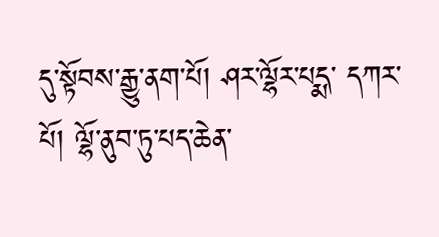དུ་སྟོབས་རྒྱུ་ནག་པོ། ཤར་ལྷོར་པདྨ་ དཀར་པོ། ལྷོ་ནུབ་ཏུ་པད་ཆེན་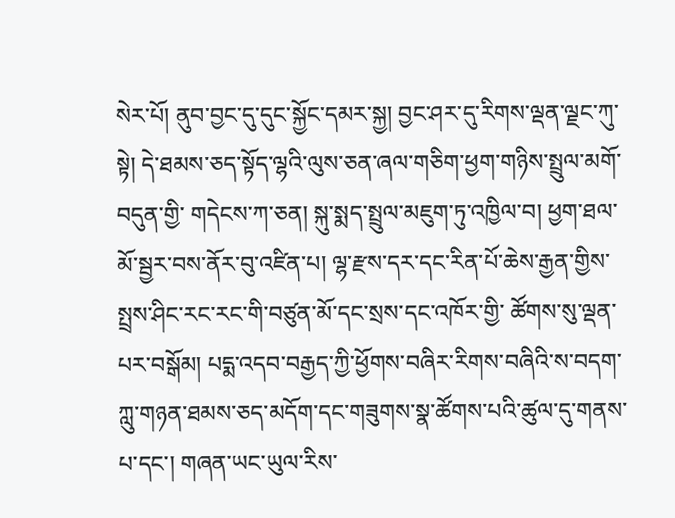སེར་པོ། ནུབ་བྱང་དུ་དུང་སྐྱོང་དམར་སྐྱ། བྱང་ཤར་དུ་རིགས་ལྡན་ལྗང་ཀུ་སྟེ། དེ་ཐམས་ཅད་སྟོད་ལྷའི་ལུས་ཅན་ཞལ་གཅིག་ཕྱག་གཉིས་སྤྲུལ་མགོ་བདུན་གྱི་ གདེངས་ཀ་ཅན། སྐུ་སྨད་སྤྲུལ་མཇུག་ཏུ་འཁྱིལ་བ། ཕྱག་ཐལ་མོ་སྦྱར་བས་ནོར་བུ་འཛིན་པ། ལྷ་རྫས་དར་དང་རིན་པོ་ཆེས་རྒྱན་གྱིས་སྤྲས་ཤིང་རང་རང་གི་བཙུན་མོ་དང་སྲས་དང་འཁོར་གྱི་ ཚོགས་སུ་ལྡན་པར་བསྒོམ། པདྨ་འདབ་བརྒྱད་ཀྱི་ཕྱོགས་བཞིར་རིགས་བཞིའི་ས་བདག་ཀླུ་གཉན་ཐམས་ཅད་མདོག་དང་གཟུགས་སྣ་ཚོགས་པའི་ཚུལ་དུ་གནས་པ་དང་། གཞན་ཡང་ཡུལ་རིས་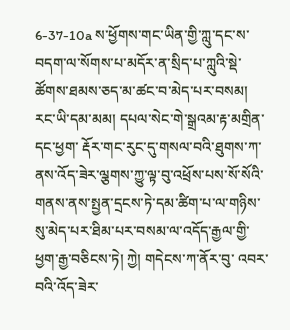6-37-10a ས་ཕྱོགས་གང་ཡིན་གྱི་ཀླུ་དང་ས་བདག་ལ་སོགས་པ་མདོར་ན་སྲིད་པ་ཀླུའི་སྡེ་ཚོགས་ཐམས་ཅད་མ་ཚང་བ་མེད་པར་བསམ། རང་ཡི་དམ་མམ། དཔལ་སེང་གེ་སྒྲའམ་རྟ་མགྲིན་དང་ཕྱག་ རྡོར་གང་རུང་དུ་གསལ་བའི་ཐུགས་ཀ་ནས་འོད་ཟེར་ལྕགས་ཀྱུ་ལྟ་བུ་འཕྲོས་པས་སོ་སོའི་གནས་ནས་སྤྱན་དྲངས་ཏེ་དམ་ཚིག་པ་ལ་གཉིས་སུ་མེད་པར་ཐིམ་པར་བསམ་ལ་འདོད་རྒྱལ་གྱི་ཕྱག་རྒྱ་བཅིངས་ཏེ། ཀྱེ། གདེངས་ཀ་ནོར་བུ་ འབར་བའི་འོད་ཟེར་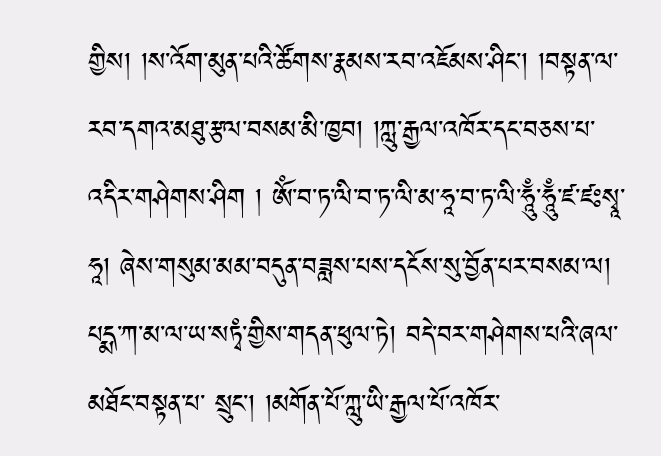གྱིས། །ས་འོག་མུན་པའི་ཚོགས་རྣམས་རབ་འཇོམས་ཤིང་། །བསྟན་ལ་རབ་དགའ་མཐུ་རྩལ་བསམ་མི་ཁྱབ། །ཀླུ་རྒྱལ་འཁོར་དང་བཅས་པ་འདིར་གཤེགས་ཤིག ། ཨོཾ་བ་ཏ་ལི་བ་ཏ་ལི་མ་ཧཱ་བ་ཏ་ལི་ཧཱུྃ་ཧཱུྃ་ཛ་ཛཿསྭཱ་ཧཱ། ཞེས་གསུམ་མམ་བདུན་བཟླས་པས་དངོས་སུ་བྱོན་པར་བསམ་ལ། པདྨ་ཀ་མ་ལ་ཡ་སཏྭཾ་གྱིས་གདན་ཕུལ་ཏེ། བདེ་བར་གཤེགས་པའི་ཞལ་མཐོང་བསྟན་པ་ སྲུང་། །མགོན་པོ་ཀླུ་ཡི་རྒྱལ་པོ་འཁོར་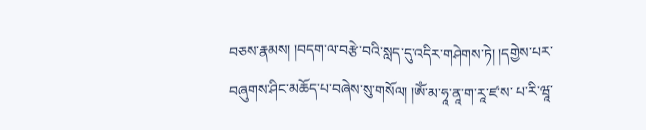བཅས་རྣམས། །བདག་ལ་བརྩེ་བའི་སླད་དུ་འདིར་གཤེགས་ཏེ། །དགྱེས་པར་བཞུགས་ཤིང་མཆོད་པ་བཞེས་སུ་གསོལ། །ཨོཾ་མ་ཧཱ་ནཱ་ག་རཱ་ཛ་ས་ པ་རི་ཝཱ་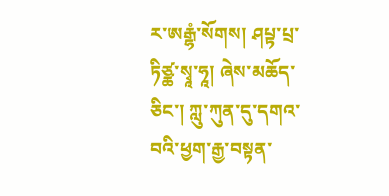ར་ཨརྒྷཾ་སོགས། ཤཔྟ་པྲ་ཏིཙྪ་སྭཱ་ཧཱ། ཞེས་མཆོད་ཅིང་། ཀླུ་ཀུན་དུ་དགའ་བའི་ཕྱག་རྒྱ་བསྟན་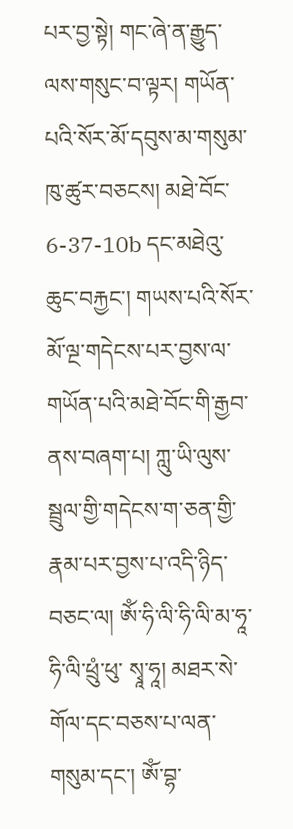པར་བྱ་སྟེ། གང་ཞེ་ན་རྒྱུད་ལས་གསུང་བ་ལྟར། གཡོན་པའི་སོར་མོ་དབུས་མ་གསུམ་ཁུ་ཚུར་བཅངས། མཐེ་བོང་ 6-37-10b དང་མཐེའུ་ཆུང་བརྐྱང་། གཡས་པའི་སོར་མོ་ལྔ་གདེངས་པར་བྱས་ལ་གཡོན་པའི་མཐེ་བོང་གི་རྒྱབ་ནས་བཞག་པ། ཀླུ་ཡི་ལུས་སྦྲུལ་གྱི་གདེངས་ག་ཅན་གྱི་རྣམ་པར་བྱས་པ་འདི་ཉིད་བཅང་ལ། ཨོཾ་ཧི་ལི་ཧི་ལི་མ་ཧཱ་ཧི་ལི་ཕྲུཾ་ཕུ་ སྭཱ་ཧཱ། མཐར་སེ་གོལ་དང་བཅས་པ་ལན་གསུམ་དང་། ཨོཾ་བྷ་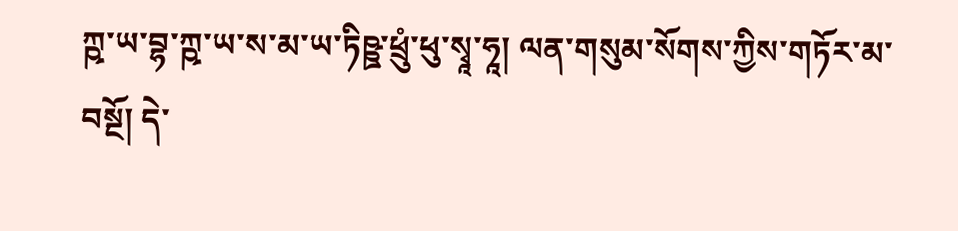ཀྵ་ཡ་བྷ་ཀྵ་ཡ་ས་མ་ཡ་ཏིཥྛ་ཕྲུཾ་ཕུ་སྭཱ་ཧཱ། ལན་གསུམ་སོགས་ཀྱིས་གཏོར་མ་བསྔོ། དེ་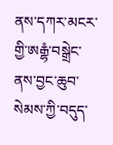ནས་དཀར་མངར་གྱི་ཨརྒྷཾ་བསྒྲེང་ནས་བྱང་ཆུབ་སེམས་ཀྱི་བདུད་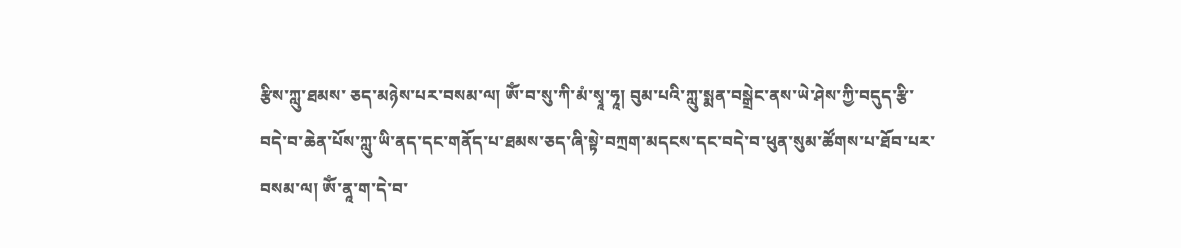རྩིས་ཀླུ་ཐམས་ ཅད་མཉེས་པར་བསམ་ལ། ཨོཾ་བ་སུ་ཀི་མཾ་སྭཱ་ཧཱ། བུམ་པའི་ཀླུ་སྨན་བསྒྲེང་ནས་ཡེ་ཤེས་ཀྱི་བདུད་རྩི་བདེ་བ་ཆེན་པོས་ཀླུ་ཡི་ནད་དང་གནོད་པ་ཐམས་ཅད་ཞི་སྟེ་བཀྲག་མདངས་དང་བདེ་བ་ཕུན་སུམ་ཚོགས་པ་ཐོབ་པར་བསམ་ལ། ཨོཾ་ནཱ་ག་དེ་བ་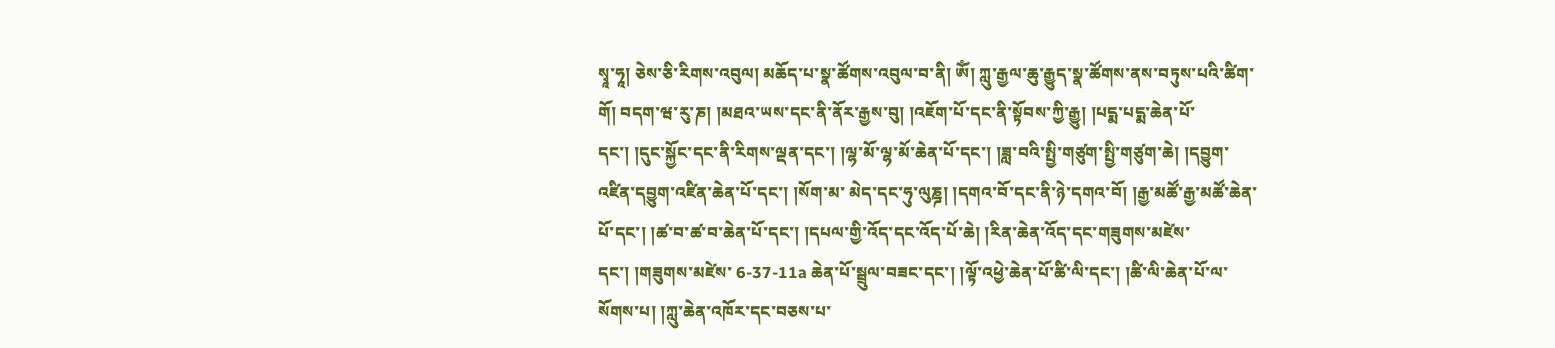སྭཱ་ཧཱ། ཅེས་ཅི་རིགས་འབུལ། མཆོད་པ་སྣ་ཚོགས་འབུལ་བ་ནི། ཨོཾ། ཀླུ་རྒྱལ་ཆུ་རྒྱུད་སྣ་ཚོགས་ནས་བཏུས་པའི་ཚིག་གོ། བདག་ཝ་རུ་ཎ། །མཐའ་ཡས་དང་ནི་ནོར་རྒྱས་བུ། །འཇོག་པོ་དང་ནི་སྟོབས་ཀྱི་རྒྱུ། །པདྨ་པདྨ་ཆེན་པོ་ དང་། །དུང་སྐྱོང་དང་ནི་རིགས་ལྡན་དང་། །ལྷ་མོ་ལྷ་མོ་ཆེན་པོ་དང་། །ཟླ་བའི་སྤྱི་གཙུག་སྤྱི་གཙུག་ཆེ། །དབྱུག་འཛིན་དབྱུག་འཛིན་ཆེན་པོ་དང་། །སོག་མ་ མེད་དང་ཧུ་ལུཎྜ། །དགའ་བོ་དང་ནི་ཉེ་དགའ་བོ། །རྒྱ་མཚོ་རྒྱ་མཚོ་ཆེན་པོ་དང་། །ཚ་བ་ཚ་བ་ཆེན་པོ་དང་། །དཔལ་གྱི་འོད་དང་འོད་པོ་ཆེ། །རིན་ཆེན་འོད་དང་གཟུགས་མཛེས་དང་། །གཟུགས་མཛེས་ 6-37-11a ཆེན་པོ་སྦྲུལ་བཟང་དང་། །ལྟོ་འཕྱེ་ཆེན་པོ་ཚི་ལི་དང་། །ཚི་ལི་ཆེན་པོ་ལ་སོགས་པ། །ཀླུ་ཆེན་འཁོར་དང་བཅས་པ་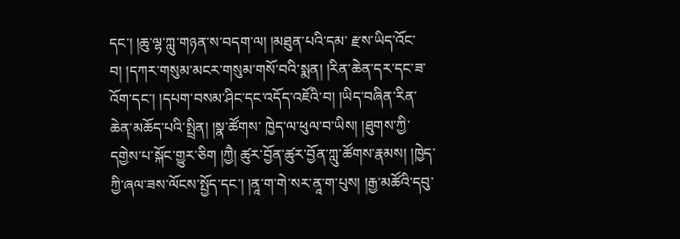དང་། །ཆུ་ལྷ་ཀླུ་གཉན་ས་བདག་ལ། །མཐུན་པའི་དམ་ རྫས་ཡིད་འོང་བ། །དཀར་གསུམ་མངར་གསུམ་གསོ་བའི་སྨན། །རིན་ཆེན་དར་དང་ཟ་འོག་དང་། །དཔག་བསམ་ཤིང་དང་འདོད་འཇོའི་བ། །ཡིད་བཞིན་རིན་ཆེན་མཆོད་པའི་སྤྲིན། །སྣ་ཚོགས་ ཁྱེད་ལ་ཕུལ་བ་ཡིས། །ཐུགས་ཀྱི་དགྱེས་པ་སྐོང་གྱུར་ཅིག །ཀྱཻ། ཚུར་བྱོན་ཚུར་བྱོན་ཀླུ་ཚོགས་རྣམས། །ཁྱེད་ཀྱི་ཞལ་ཟས་ལོངས་སྤྱོད་དང་། །ནཱ་ག་གེ་སར་ནཱ་ག་པུས། །རྒྱ་མཚོའི་དབུ་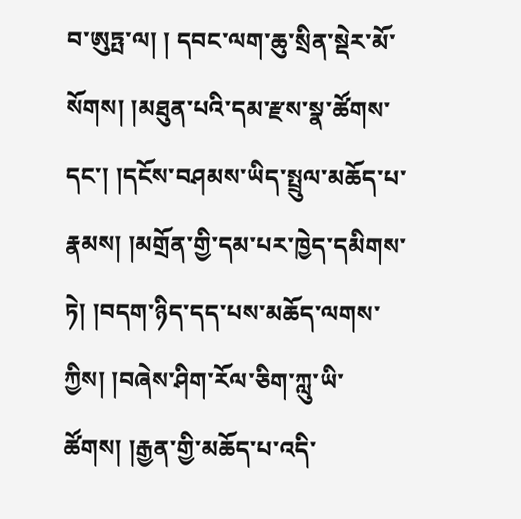བ་ཨུཏྤ་ལ། ། དབང་ལག་ཆུ་སྲིན་སྡེར་མོ་སོགས། །མཐུན་པའི་དམ་རྫས་སྣ་ཚོགས་དང་། །དངོས་བཤམས་ཡིད་སྤྲུལ་མཆོད་པ་རྣམས། །མགྲོན་གྱི་དམ་པར་ཁྱེད་དམིགས་ཏེ། །བདག་ཉིད་དད་པས་མཆོད་ལགས་ ཀྱིས། །བཞེས་ཤིག་རོལ་ཅིག་ཀླུ་ཡི་ཚོགས། །རྒྱན་གྱི་མཆོད་པ་འདི་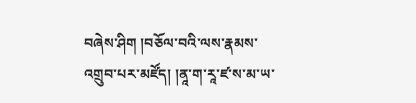བཞེས་ཤིག །བཅོལ་བའི་ལས་རྣམས་འགྲུབ་པར་མཛོད། །ནཱ་ག་རཱ་ཛ་ས་མ་ཡ་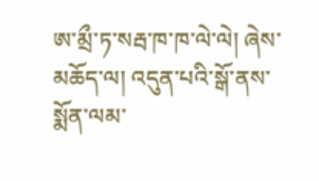ཨ་མྲྀ་ཏ་སརྦ་ཁ་ཁ་ལེ་ལེ། ཞེས་མཆོད་ལ། འདུན་པའི་སྒོ་ནས་སྨོན་ལམ་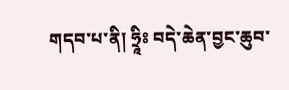གདབ་པ་ནི། ཧྲཱིཿ བདེ་ཆེན་བྱང་ཆུབ་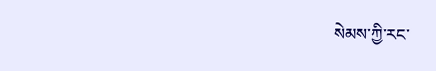སེམས་ཀྱི་རང་